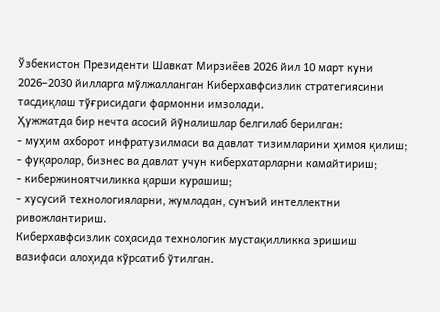Ўзбекистон Президенти Шавкат Мирзиёев 2026 йил 10 март куни 2026–2030 йилларга мўлжалланган Киберхавфсизлик стратегиясини тасдиқлаш тўғрисидаги фармонни имзолади.
Ҳужжатда бир нечта асосий йўналишлар белгилаб берилган:
- муҳим ахборот инфратузилмаси ва давлат тизимларини ҳимоя қилиш;
- фуқаролар, бизнес ва давлат учун киберхатарларни камайтириш;
- кибержиноятчиликка қарши курашиш;
- хусусий технологияларни, жумладан, сунъий интеллектни ривожлантириш.
Киберхавфсизлик соҳасида технологик мустақилликка эришиш вазифаси алоҳида кўрсатиб ўтилган.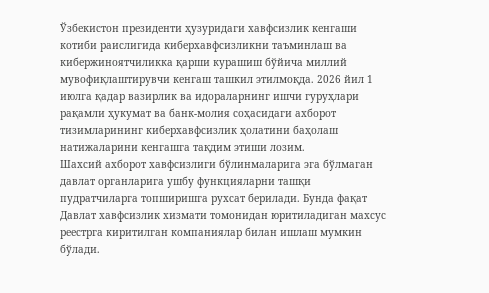Ўзбекистон президенти ҳузуридаги хавфсизлик кенгаши котиби раислигида киберхавфсизликни таъминлаш ва кибержиноятчиликка қарши курашиш бўйича миллий мувофиқлаштирувчи кенгаш ташкил этилмоқда. 2026 йил 1 июлга қадар вазирлик ва идораларнинг ишчи гуруҳлари рақамли ҳукумат ва банк-молия соҳасидаги ахборот тизимларининг киберхавфсизлик ҳолатини баҳолаш натижаларини кенгашга тақдим этиши лозим.
Шахсий ахборот хавфсизлиги бўлинмаларига эга бўлмаган давлат органларига ушбу функцияларни ташқи пудратчиларга топширишга рухсат берилади. Бунда фақат Давлат хавфсизлик хизмати томонидан юритиладиган махсус реестрга киритилган компаниялар билан ишлаш мумкин бўлади.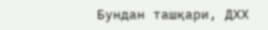Бундан ташқари, ДХХ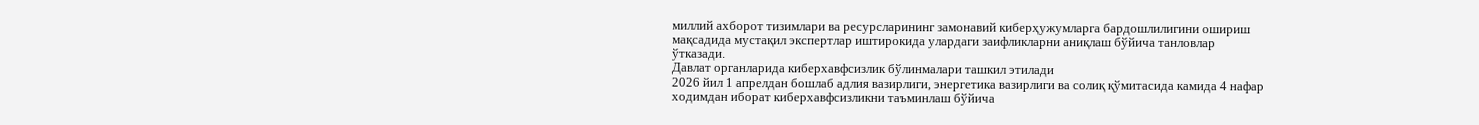миллий ахборот тизимлари ва ресурсларининг замонавий киберҳужумларга бардошлилигини ошириш мақсадида мустақил экспертлар иштирокида улардаги заифликларни аниқлаш бўйича танловлар ўтказади.
Давлат органларида киберхавфсизлик бўлинмалари ташкил этилади
2026 йил 1 апрелдан бошлаб адлия вазирлиги, энергетика вазирлиги ва солиқ қўмитасида камида 4 нафар ходимдан иборат киберхавфсизликни таъминлаш бўйича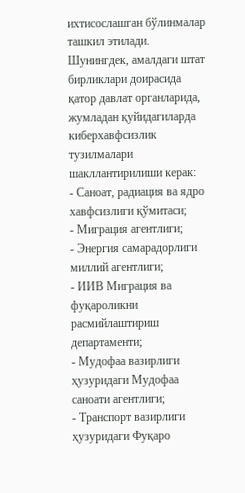ихтисослашган бўлинмалар ташкил этилади.
Шунингдек, амалдаги штат бирликлари доирасида қатор давлат органларида, жумладан қуйидагиларда киберхавфсизлик тузилмалари шакллантирилиши керак:
- Саноат, радиация ва ядро хавфсизлиги қўмитаси;
- Миграция агентлиги;
- Энергия самарадорлиги миллий агентлиги;
- ИИВ Миграция ва фуқароликни расмийлаштириш департаменти;
- Мудофаа вазирлиги ҳузуридаги Мудофаа саноати агентлиги;
- Транспорт вазирлиги ҳузуридаги Фуқаро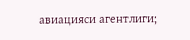авиацияси агентлиги;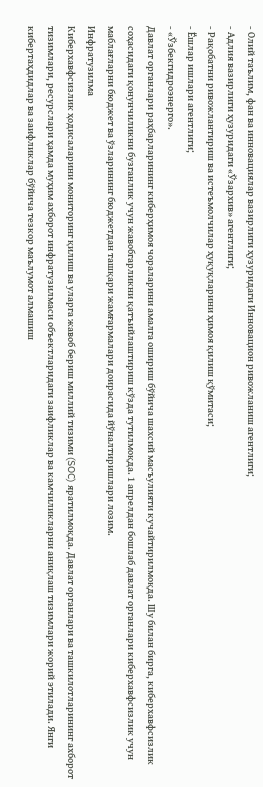- Олий таълим, фан ва инновациялар вазирлиги ҳузуридаги Инновацион ривожланиш агентлиги;
- Адлия вазирлиги ҳузуридаги «Ўзархив» агентлиги;
- Рақобатни ривожлантириш ва истеъмолчилар ҳуқуқларини ҳимоя қилиш қўмитаси;
- Ёшлар ишлари агентлиги;
- «Ўзбекгидроэнерго».
Давлат органлари раҳбарларининг киберҳимоя чораларини амалга ошириш бўйича шахсий масъулияти кучайтирилмоқда. Шу билан бирга, киберхавфсизлик соҳасидаги қонунчиликни бузганлик учун жавобгарликни қатъийлаштириш кўзда тутилмоқда. 1 апрелдан бошлаб давлат органлари киберхавфсизлик учун маблағларни бюджет ва ўзларининг бюджетдан ташқари жамғармалари доирасида йўналтиришлари лозим.
Инфратузилма
Киберхавфсизлик ҳодисаларини мониторинг қилиш ва уларга жавоб бериш миллий тизими (SOC) яратилмоқда. Давлат органлари ва ташкилотларининг ахборот тизимлари, ресурслари ҳамда муҳим ахборот инфратузилмаси объектларидаги заифликлар ва камчиликларни аниқлаш тизимлари жорий этилади. Янги кибертаҳдидлар ва заифликлар бўйича тезкор маълумот алмашиш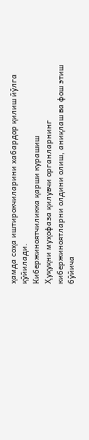ҳамда соҳа иштирокчиларини хабардор қилиш йўлга қўйилади.
Кибержиноятчиликка қарши курашиш
Ҳуқуқни муҳофаза қилувчи органларнинг кибержиноятларни олдини олиш, аниқлаш ва фош этиш бўйича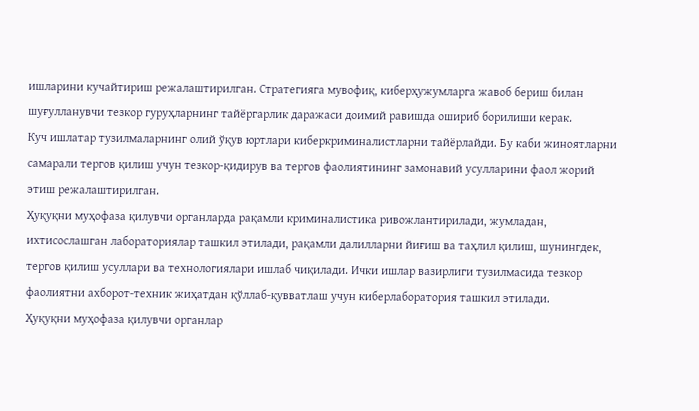ишларини кучайтириш режалаштирилган. Стратегияга мувофиқ, киберҳужумларга жавоб бериш билан шуғулланувчи тезкор гуруҳларнинг тайёргарлик даражаси доимий равишда ошириб борилиши керак.
Куч ишлатар тузилмаларнинг олий ўқув юртлари киберкриминалистларни тайёрлайди. Бу каби жиноятларни самарали тергов қилиш учун тезкор-қидирув ва тергов фаолиятининг замонавий усулларини фаол жорий этиш режалаштирилган.
Ҳуқуқни муҳофаза қилувчи органларда рақамли криминалистика ривожлантирилади, жумладан, ихтисослашган лабораториялар ташкил этилади, рақамли далилларни йиғиш ва таҳлил қилиш, шунингдек, тергов қилиш усуллари ва технологиялари ишлаб чиқилади. Ички ишлар вазирлиги тузилмасида тезкор фаолиятни ахборот-техник жиҳатдан қўллаб-қувватлаш учун киберлаборатория ташкил этилади.
Ҳуқуқни муҳофаза қилувчи органлар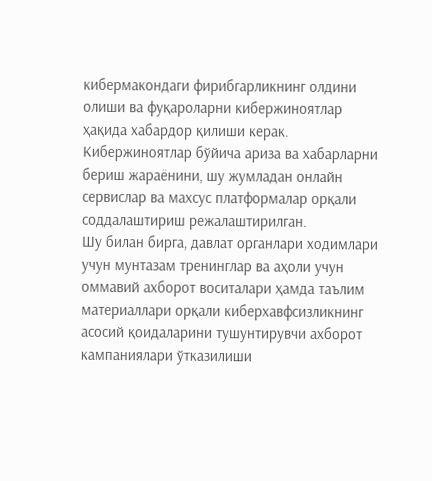кибермакондаги фирибгарликнинг олдини олиши ва фуқароларни кибержиноятлар ҳақида хабардор қилиши керак. Кибержиноятлар бўйича ариза ва хабарларни бериш жараёнини, шу жумладан онлайн сервислар ва махсус платформалар орқали соддалаштириш режалаштирилган.
Шу билан бирга, давлат органлари ходимлари учун мунтазам тренинглар ва аҳоли учун оммавий ахборот воситалари ҳамда таълим материаллари орқали киберхавфсизликнинг асосий қоидаларини тушунтирувчи ахборот кампаниялари ўтказилиши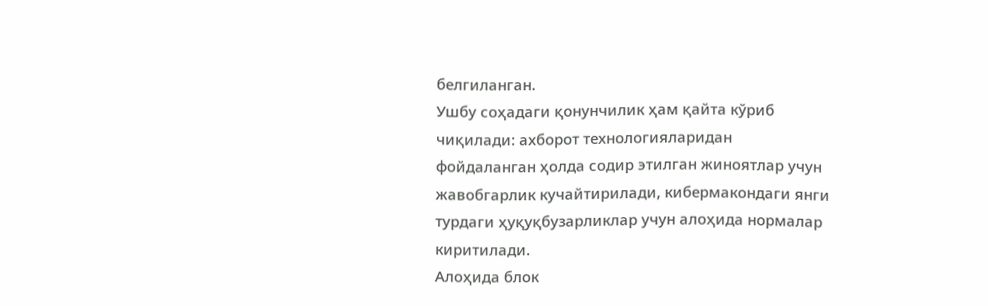белгиланган.
Ушбу соҳадаги қонунчилик ҳам қайта кўриб чиқилади: ахборот технологияларидан фойдаланган ҳолда содир этилган жиноятлар учун жавобгарлик кучайтирилади, кибермакондаги янги турдаги ҳуқуқбузарликлар учун алоҳида нормалар киритилади.
Алоҳида блок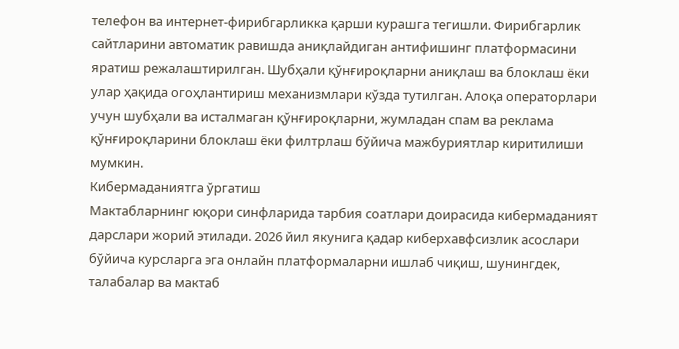телефон ва интернет-фирибгарликка қарши курашга тегишли. Фирибгарлик сайтларини автоматик равишда аниқлайдиган антифишинг платформасини яратиш режалаштирилган. Шубҳали қўнғироқларни аниқлаш ва блоклаш ёки улар ҳақида огоҳлантириш механизмлари кўзда тутилган. Алоқа операторлари учун шубҳали ва исталмаган қўнғироқларни, жумладан спам ва реклама қўнғироқларини блоклаш ёки филтрлаш бўйича мажбуриятлар киритилиши мумкин.
Кибермаданиятга ўргатиш
Мактабларнинг юқори синфларида тарбия соатлари доирасида кибермаданият дарслари жорий этилади. 2026 йил якунига қадар киберхавфсизлик асослари бўйича курсларга эга онлайн платформаларни ишлаб чиқиш, шунингдек, талабалар ва мактаб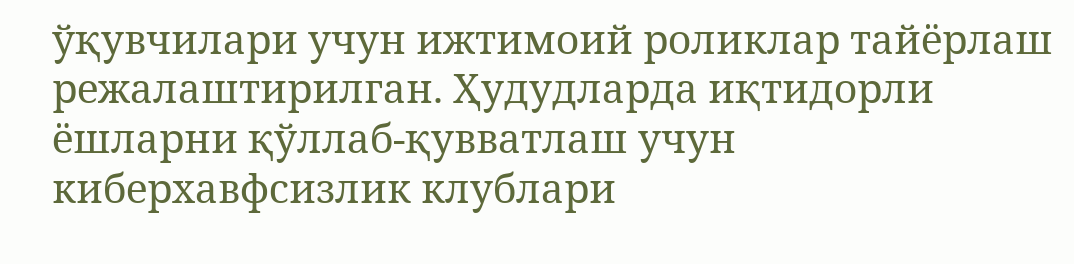ўқувчилари учун ижтимоий роликлар тайёрлаш режалаштирилган. Ҳудудларда иқтидорли ёшларни қўллаб-қувватлаш учун киберхавфсизлик клублари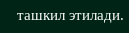ташкил этилади.